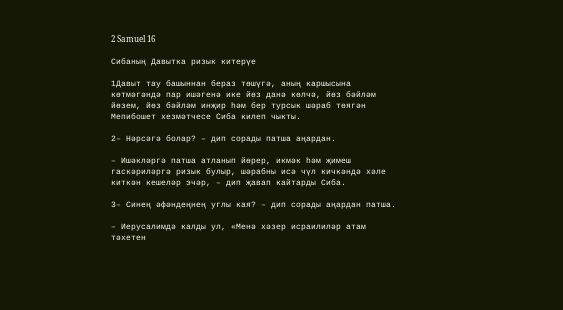2 Samuel 16

Сибаның Давытка ризык китерүе

1Давыт тау башыннан бераз төшүгә, аның каршысына көтмәгәндә пар ишәгенә ике йөз данә көлчә, йөз бәйләм йөзем, йөз бәйләм инҗир һәм бер турсык шәраб төягән Мепибошет хезмәтчесе Сиба килеп чыкты.

2– Нәрсәгә болар? – дип сорады патша аңардан.

– Ишәкләргә патша атланып йөрер, икмәк һәм җимеш гаскәриләргә ризык булыр, шәрабны исә чүл кичкәндә хәле киткән кешеләр эчәр, – дип җавап кайтарды Сиба.

3– Синең әфәндеңнең углы кая? – дип сорады аңардан патша.

– Иерусалимдә калды ул, «Менә хәзер исраилиләр атам тәхетен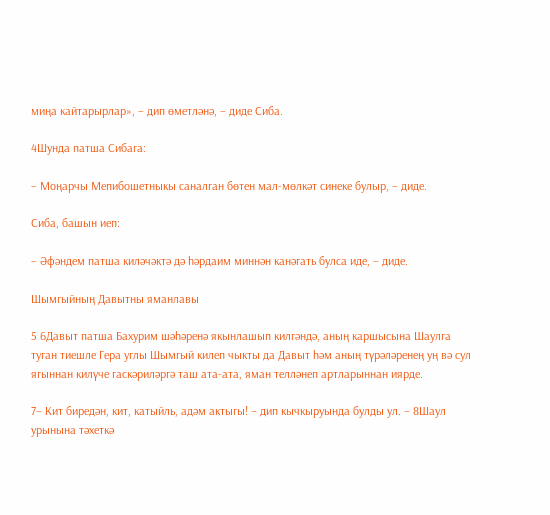миңа кайтарырлар», – дип өметләнә, – диде Сиба.

4Шунда патша Сибага:

– Моңарчы Мепибошетныкы саналган бөтен мал-мөлкәт синеке булыр, – диде.

Сиба, башын иеп:

– Әфәндем патша киләчәктә дә һәрдаим миннән канәгать булса иде, – диде.

Шымгыйның Давытны яманлавы

5 6Давыт патша Бахурим шәһәренә якынлашып килгәндә, аның каршысына Шаулга туган тиешле Гера углы Шымгый килеп чыкты да Давыт һәм аның түрәләренең уң вә сул ягыннан килүче гаскәриләргә таш ата-ата, яман телләнеп артларыннан иярде.

7– Кит биредән, кит, катыйль, адәм актыгы! – дип кычкыруында булды ул. – 8Шаул урынына тәхеткә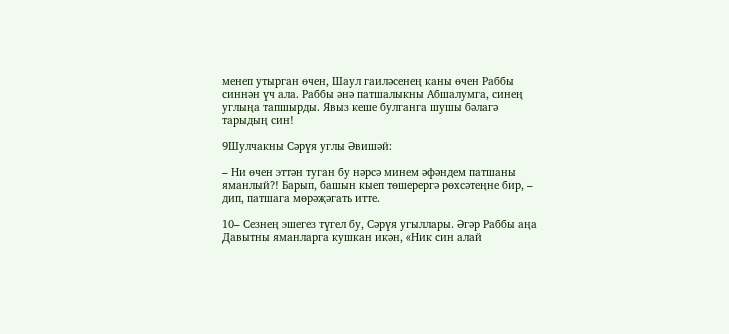менеп утырган өчен, Шаул гаиләсенең каны өчен Раббы синнән үч ала. Раббы әнә патшалыкны Абшалумга, синең углыңа тапшырды. Явыз кеше булганга шушы бәлагә тарыдың син!

9Шулчакны Сәрүя углы Әвишәй:

– Ни өчен эттән туган бу нәрсә минем әфәндем патшаны яманлый?! Барып, башын кыеп төшерергә рөхсәтеңне бир, – дип, патшага мөрәҗәгать итте.

10– Сезнең эшегез түгел бу, Сәрүя угыллары. Әгәр Раббы аңа Давытны яманларга кушкан икән, «Ник син алай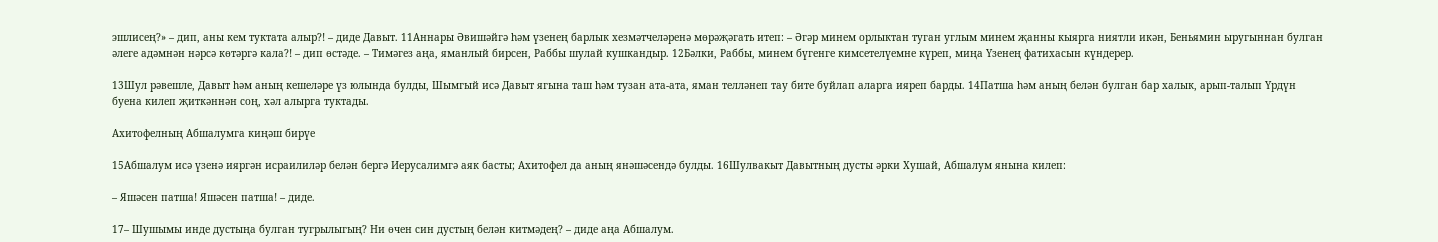эшлисең?» – дип, аны кем туктата алыр?! – диде Давыт. 11Аннары Әвишәйгә һәм үзенең барлык хезмәтчеләренә мөрәҗәгать итеп: – Әгәр минем орлыктан туган углым минем җанны кыярга ниятли икән, Беньямин ыругыннан булган әлеге адәмнән нәрсә көтәргә кала?! – дип өстәде. – Тимәгез аңа, яманлый бирсен, Раббы шулай кушкандыр. 12Бәлки, Раббы, минем бүгенге кимсетелүемне күреп, миңа Үзенең фатихасын күндерер.

13Шул рәвешле, Давыт һәм аның кешеләре үз юлында булды, Шымгый исә Давыт ягына таш һәм тузан ата-ата, яман телләнеп тау бите буйлап аларга ияреп барды. 14Патша һәм аның белән булган бар халык, арып-талып Үрдүн буена килеп җиткәннән соң, хәл алырга туктады.

Ахитофелның Абшалумга киңәш бирүе

15Абшалум исә үзенә ияргән исраилиләр белән бергә Иерусалимгә аяк басты; Ахитофел да аның янәшәсендә булды. 16Шулвакыт Давытның дусты әрки Хушай, Абшалум янына килеп:

– Яшәсен патша! Яшәсен патша! – диде.

17– Шушымы инде дустыңа булган тугрылыгың? Ни өчен син дустың белән китмәдең? – диде аңа Абшалум.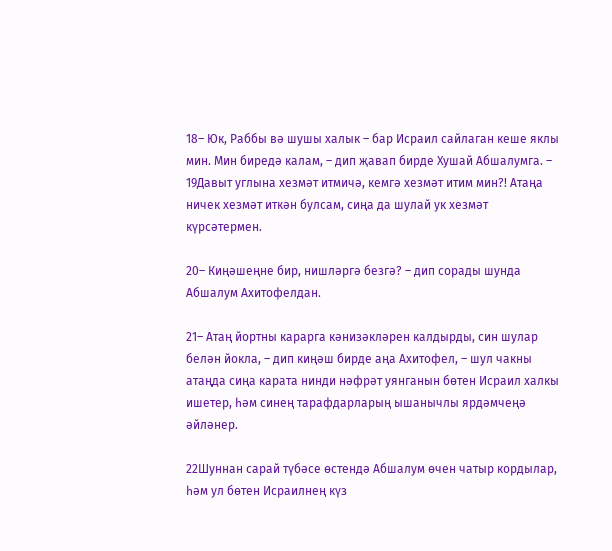18– Юк, Раббы вә шушы халык – бар Исраил сайлаган кеше яклы мин. Мин биредә калам, – дип җавап бирде Хушай Абшалумга. – 19Давыт углына хезмәт итмичә, кемгә хезмәт итим мин?! Атаңа ничек хезмәт иткән булсам, сиңа да шулай ук хезмәт күрсәтермен.

20– Киңәшеңне бир, нишләргә безгә? – дип сорады шунда Абшалум Ахитофелдан.

21– Атаң йортны карарга кәнизәкләрен калдырды, син шулар белән йокла, – дип киңәш бирде аңа Ахитофел, – шул чакны атаңда сиңа карата нинди нәфрәт уянганын бөтен Исраил халкы ишетер, һәм синең тарафдарларың ышанычлы ярдәмчеңә әйләнер.

22Шуннан сарай түбәсе өстендә Абшалум өчен чатыр кордылар, һәм ул бөтен Исраилнең күз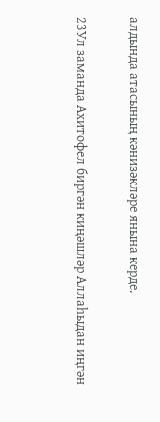алдында атасының кәнизәкләре янына керде.

23Ул заманда Ахитофел биргән киңәшләр Аллаһыдан иңгән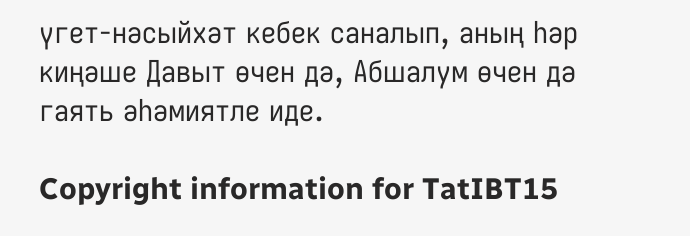үгет-нәсыйхәт кебек саналып, аның һәр киңәше Давыт өчен дә, Абшалум өчен дә гаять әһәмиятле иде.

Copyright information for TatIBT15